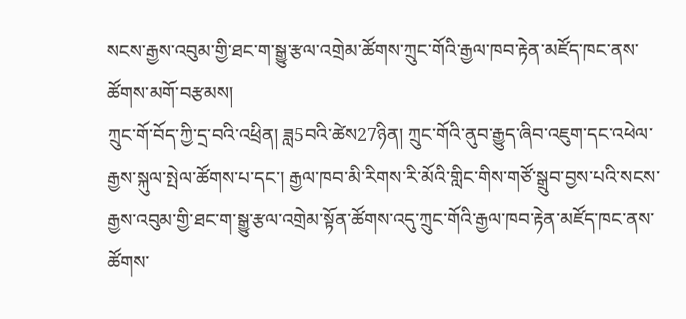སངས་རྒྱས་འབུམ་གྱི་ཐང་ག་སྒྱུ་རྩལ་འགྲེམ་ཚོགས་ཀྲུང་གོའི་རྒྱལ་ཁབ་རྟེན་མཛོད་ཁང་ནས་ཚོགས་མགོ་བརྩམས།
ཀྲུང་གོ་བོད་ཀྱི་དྲ་བའི་འཕྲིན། ཟླ5བའི་ཚེས27ཉིན། ཀྲུང་གོའི་ནུབ་རྒྱུད་ཞིབ་འཇུག་དང་འཕེལ་རྒྱས་སྐུལ་སྤེལ་ཚོགས་པ་དང་། རྒྱལ་ཁབ་མི་རིགས་རི་མོའི་གླིང་གིས་གཙོ་སྒྲུབ་བྱས་པའི་སངས་རྒྱས་འབུམ་གྱི་ཐང་ག་སྒྱུ་རྩལ་འགྲེམ་སྟོན་ཚོགས་འདུ་ཀྲུང་གོའི་རྒྱལ་ཁབ་རྟེན་མཛོད་ཁང་ནས་ཚོགས་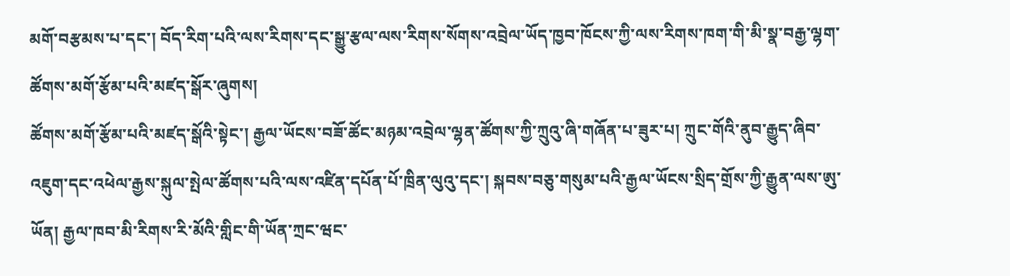མགོ་བརྩམས་པ་དང་། བོད་རིག་པའི་ལས་རིགས་དང་སྒྱུ་རྩལ་ལས་རིགས་སོགས་འབྲེལ་ཡོད་ཁྱབ་ཁོངས་ཀྱི་ལས་རིགས་ཁག་གི་མི་སྣ་བརྒྱ་ལྷག་ཚོགས་མགོ་རྩོམ་པའི་མཛད་སྒོར་ཞུགས།
ཚོགས་མགོ་རྩོམ་པའི་མཛད་སྒོའི་སྟེང་། རྒྱལ་ཡོངས་བཟོ་ཚོང་མཉམ་འབྲེལ་ལྷན་ཚོགས་ཀྱི་ཀྲུའུ་ཞི་གཞོན་པ་ཟུར་པ། ཀྲུང་གོའི་ནུབ་རྒྱུད་ཞིབ་འཇུག་དང་འཕེལ་རྒྱས་སྐུལ་སྤེལ་ཚོགས་པའི་ལས་འཛིན་དཔོན་པོ་ཁྲིན་ལུའུ་དང་། སྐབས་བཅུ་གསུམ་པའི་རྒྱལ་ཡོངས་སྲིད་གྲོས་ཀྱི་རྒྱུན་ལས་ཨུ་ཡོན། རྒྱལ་ཁབ་མི་རིགས་རི་མོའི་གླིང་གི་ཡོན་ཀྲང་ཝང་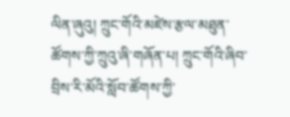ལིན་ཞུའུ། ཀྲུང་གོའི་མཛེས་རྩལ་མཐུན་ཚོགས་ཀྱི་ཀྲུའུ་ཞི་གཞོན་པ། ཀྲུང་གོའི་ཞིབ་བྲིས་རི་མོའི་སློབ་ཚོགས་ཀྱི་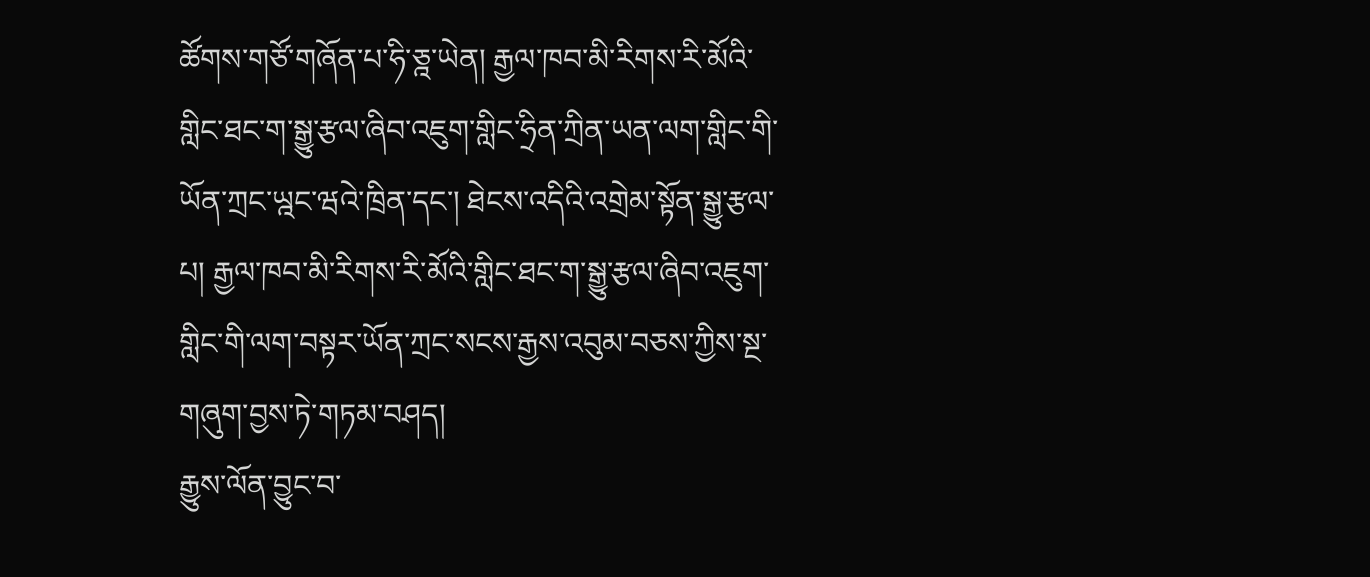ཚོགས་གཙོ་གཞོན་པ་ཧི་ཅྰ་ཡེན། རྒྱལ་ཁབ་མི་རིགས་རི་མོའི་གླིང་ཐང་ག་སྒྱུ་རྩལ་ཞིབ་འཇུག་གླིང་ཧྲིན་ཀྲིན་ཡན་ལག་གླིང་གི་ཡོན་ཀྲང་ཡྰང་ཝའེ་ཁྲིན་དང་། ཐེངས་འདིའི་འགྲེམ་སྟོན་སྒྱུ་རྩལ་པ། རྒྱལ་ཁབ་མི་རིགས་རི་མོའི་གླིང་ཐང་ག་སྒྱུ་རྩལ་ཞིབ་འཇུག་གླིང་གི་ལག་བསྟར་ཡོན་ཀྲང་སངས་རྒྱས་འབུམ་བཅས་ཀྱིས་སྔ་གཞུག་བྱས་ཏེ་གཏམ་བཤད།
རྒྱུས་ལོན་བྱུང་བ་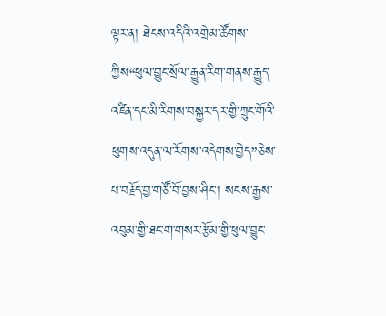ལྟར་ན། ཐེངས་འདིའི་འགྲེམ་ཚོགས་ཀྱིས“ཕུལ་བྱུང་སྲོལ་རྒྱུན་རིག་གནས་རྒྱུད་འཛིན་དང་མི་རིགས་བསྐྱར་དར་གྱི་ཀྲུང་གོའི་ཕུགས་འདུན་ལ་རོགས་འདེགས་བྱེད”ཅེས་པ་བརྗོད་བྱ་གཙོ་བོ་བྱས་ཤིང་། སངས་རྒྱས་འབུམ་གྱི་ཐང་ག་གསར་རྩོམ་གྱི་ཕུལ་བྱུང་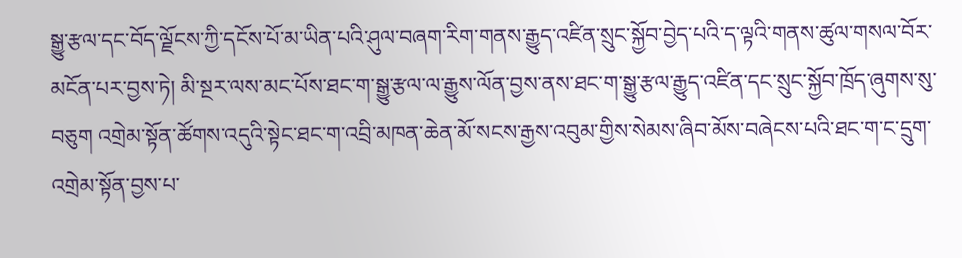སྒྱུ་རྩལ་དང་བོད་ལྗོངས་ཀྱི་དངོས་པོ་མ་ཡིན་པའི་ཤུལ་བཞག་རིག་གནས་རྒྱུད་འཛིན་སྲུང་སྐྱོབ་བྱེད་པའི་ད་ལྟའི་གནས་ཚུལ་གསལ་བོར་མངོན་པར་བྱས་ཏེ། མི་སྔར་ལས་མང་པོས་ཐང་ག་སྒྱུ་རྩལ་ལ་རྒྱུས་ལོན་བྱས་ནས་ཐང་ག་སྒྱུ་རྩལ་རྒྱུད་འཛིན་དང་སྲུང་སྐྱོབ་ཁྲོད་ཞུགས་སུ་བཅུག འགྲེམ་སྟོན་ཚོགས་འདུའི་སྟེང་ཐང་ག་འབྲི་མཁན་ཆེན་མོ་སངས་རྒྱས་འབུམ་གྱིས་སེམས་ཞིབ་མོས་བཞེངས་པའི་ཐང་ག་ང་དྲུག་འགྲེམ་སྟོན་བྱས་པ་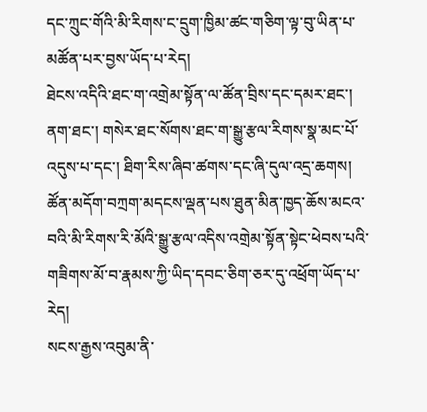དང་ཀྲུང་གོའི་མི་རིགས་ང་དྲུག་ཁྱིམ་ཚང་གཅིག་ལྟ་བུ་ཡིན་པ་མཚོན་པར་བྱས་ཡོད་པ་རེད།
ཐེངས་འདིའི་ཐང་ག་འགྲེམ་སྟོན་ལ་ཚོན་བྲིས་དང་དམར་ཐང་། ནག་ཐང་། གསེར་ཐང་སོགས་ཐང་ག་སྒྱུ་རྩལ་རིགས་སྣ་མང་པོ་འདུས་པ་དང་། ཐིག་རིས་ཞིབ་ཚགས་དང་ཞི་དུལ་འདྲ་ཆགས། ཚོན་མདོག་བཀྲག་མདངས་ལྡན་པས་ཐུན་མིན་ཁྱད་ཆོས་མངའ་བའི་མི་རིགས་རི་མོའི་སྒྱུ་རྩལ་འདིས་འགྲེམ་སྟོན་སྟེང་ཕེབས་པའི་གཟིགས་མོ་བ་རྣམས་ཀྱི་ཡིད་དབང་ཅིག་ཅར་དུ་འཕྲོག་ཡོད་པ་རེད།
སངས་རྒྱས་འབུམ་ནི་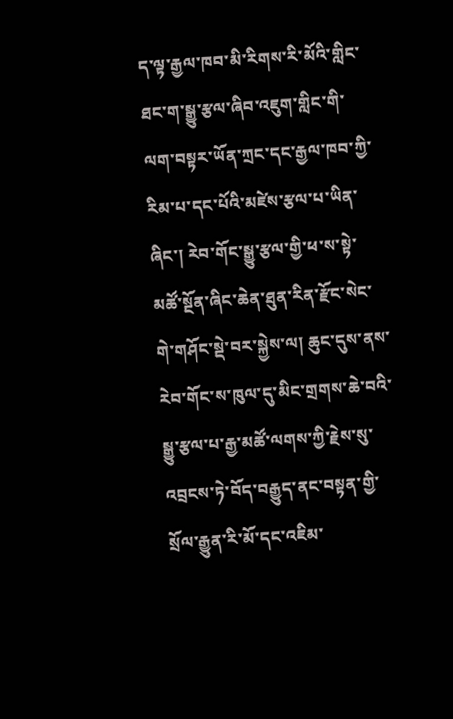ད་ལྟ་རྒྱལ་ཁབ་མི་རིགས་རི་མོའི་གླིང་ཐང་ག་སྒྱུ་རྩལ་ཞིབ་འཇུག་གླིང་གི་ལག་བསྟར་ཡོན་ཀྲང་དང་རྒྱལ་ཁབ་ཀྱི་རིམ་པ་དང་པོའི་མཛེས་རྩལ་པ་ཡིན་ཞིང་། རེབ་གོང་སྒྱུ་རྩལ་གྱི་ཕ་ས་སྟེ་མཚོ་སྔོན་ཞིང་ཆེན་ཐུན་རིན་རྫོང་སེང་གེ་གཤོང་སྡེ་བར་སྐྱེས་ལ། ཆུང་དུས་ནས་རེབ་གོང་ས་ཁུལ་དུ་མིང་གྲགས་ཆེ་བའི་སྒྱུ་རྩལ་པ་རྒྱ་མཚོ་ལགས་ཀྱི་རྗེས་སུ་འབྲངས་ཏེ་བོད་བརྒྱུད་ནང་བསྟན་གྱི་སྲོལ་རྒྱུན་རི་མོ་དང་འཇིམ་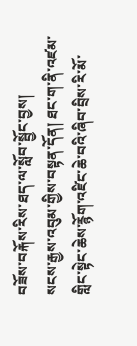བཟོས་བརྐོས་རིས་ཐད་ལ་སློབ་སྦྱོང་བྱས།
སངས་རྒྱས་འབུམ་གྱིས་བསྟན་དོན། ཐང་ག་ནི་འཛམ་གླིང་སྟེང་ཆེས་རྙོག་འཛིང་ཆེ་བའི་ཞིབ་བྲིས་རི་མོ་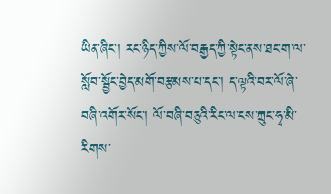ཡིན་ཞིང་། རང་ཉིད་ཀྱིས་ལོ་བརྒྱད་ཀྱི་སྟེང་ནས་ཐང་ག་ལ་སློབ་སྦྱོང་བྱེད་མགོ་བརྩམས་པ་དང་། ད་ལྟའི་བར་ལོ་ཞེ་བཞི་འགོར་སོང་། ལོ་བཞི་བཅུའི་རིང་ལ་ངས་ཀྲུང་ཧྭ་མི་རིགས་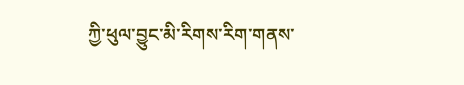ཀྱི་ཕུལ་བྱུང་མི་རིགས་རིག་གནས་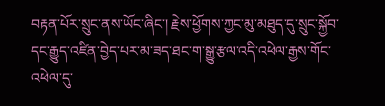བརྟན་པོར་སྲུང་ནས་ཡོང་ཞིང་། རྗེས་ཕྱོགས་ཀྱང་མུ་མཐུད་དུ་སྲུང་སྐྱོབ་དང་རྒྱུད་འཛིན་བྱེད་པར་མ་ཟད་ཐང་ག་སྒྱུ་རྩལ་འདི་འཕེལ་རྒྱས་གོང་འཕེལ་དུ་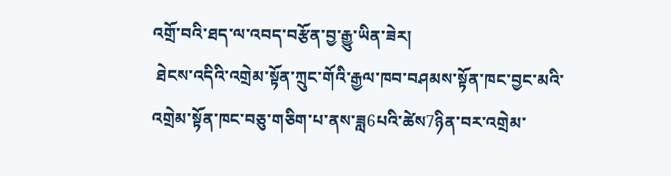འགྲོ་བའི་ཐད་ལ་འབད་བརྩོན་བྱ་རྒྱུ་ཡིན་ཟེར།
 ཐེངས་འདིའི་འགྲེམ་སྟོན་ཀྲུང་གོའི་རྒྱལ་ཁབ་བཤམས་སྟོན་ཁང་བྱང་མའི་འགྲེམ་སྟོན་ཁང་བཅུ་གཅིག་པ་ནས་ཟླ6པའི་ཚེས7ཉིན་བར་འགྲེམ་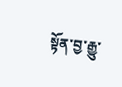སྟོན་བྱ་རྒྱུ་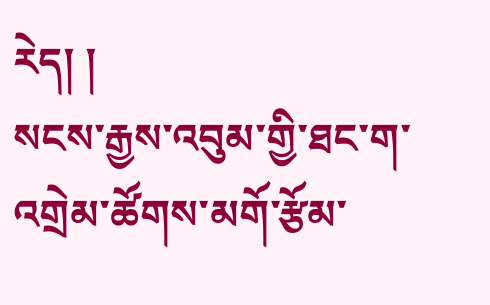རེད། །
སངས་རྒྱས་འབུམ་གྱི་ཐང་ག་འགྲེམ་ཚོགས་མགོ་རྩོམ་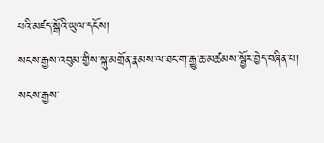པའི་མཛད་སྒོའི་ཡུལ་དངོས།
སངས་རྒྱས་འབུམ་གྱིས་སྐུ་མགྲོན་རྣམས་ལ་ཐང་ག་རྒྱུ་ཆ་མཚམས་སྦྱོར་བྱེད་བཞིན་པ།
སངས་རྒྱས་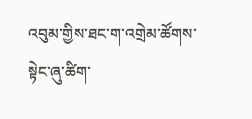འབུམ་གྱིས་ཐང་ག་འགྲེམ་ཚོགས་སྟེང་ཞུ་ཚིག་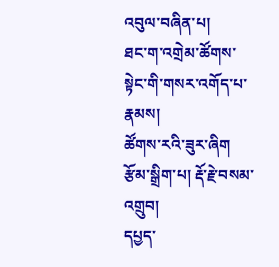འབུལ་བཞིན་པ།
ཐང་ག་འགྲེམ་ཚོགས་སྟེང་གི་གསར་འགོད་པ་རྣམས།
ཚོགས་རའི་ཟུར་ཞིག
རྩོམ་སྒྲིག་པ། རྡོ་རྗེ་བསམ་འགྲུབ།
དཔྱད་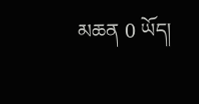མཆན 0 ཡོད།